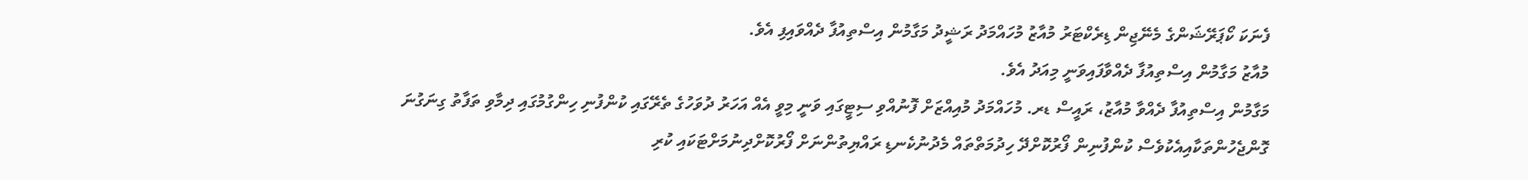ފެނަކަ ކޯޕަރޭޝަންގެ މެނޭޖިން ޑިރެކްޓަރު މުއާޒު މުހައްމަދު ރަޝީދު މަގާމުން އިސްތިއުފާ ދެއްވައިފި އެވެ.
މުއާޒު މަގާމުން އިސްތިއުފާ ދެއްވާފައިވަނީ މިއަދު އެވެ.
މަގާމުން އިސްތިއުފާ ދެއްވާ މުއާޒު، ރައީސް ޑރ. މުހައްމަދު މުއިއްޒަށް ފޮނުއްވި ސިޓީގައި ވަނީ މިވީ އެއް އަހަރު ދުވަހުގެ ތެރޭގައި ކުންފުނި ހިންގުމުގައި ދިމާވި ތަފާތު ގިނަގުނަ ގޮންޖެހުންތަކާއިއެކުވެސް ކުންފުނިން ފޯރުކޮށްދޭ ހިދުމަތްތައް މެދުނުކެނޑި ރައްޔިތުންނަށް ފޯރުކޮށްދިނުމަށްޓަކައި ކުރި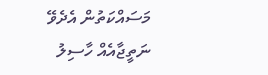މަސައްކަތުން އެދެވޭ ނަތީޖާއެއް ހާސިލު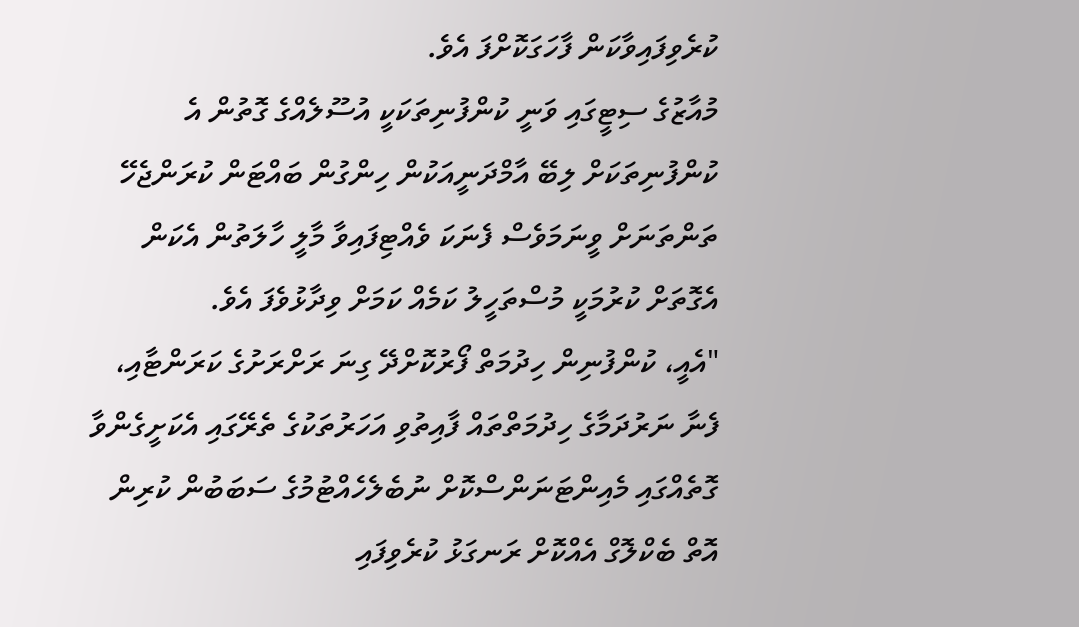ކުރެވިފައިވާކަން ފާހަގަކޮށްފަ އެވެ.
މުއާޒުގެ ސިޓީގައި ވަނީ ކުންފުނިތަކަކީ އުސޫލެއްގެ ގޮތުން އެ ކުންފުނިތަކަށް ލިބޭ އާމްދަނީއަކުން ހިންގުން ބައްޓަން ކުރަންޖެހޭ ތަންތަނަށް ވީނަމަވެސް ފެނަކަ ވެއްޓިފައިވާ މާލީ ހާލަތުން އެކަން އެގޮތަށް ކުރުމަކީ މުސްތަހީލު ކަމެއް ކަމަށް ވިދާޅުވެފަ އެވެ.
"އެއީ، ކުންފުނިން ހިދުމަތް ފޯރުކޮށްދޭ ގިނަ ރަށްރަށުގެ ކަރަންޓާއި، ފެނާ ނަރުދަމާގެ ހިދުމަތްތައް ފާއިތުވި އަހަރުތަކުގެ ތެރޭގައި އެކަށީގެންވާ ގޮތެއްގައި މެއިންޓަނަންސްކޮށް ނުބެލެހެއްޓުމުގެ ސަބަބުން ކުރިން އޮތް ބެކްލޮގް އެއްކޮށް ރަނގަޅު ކުރެވިފައި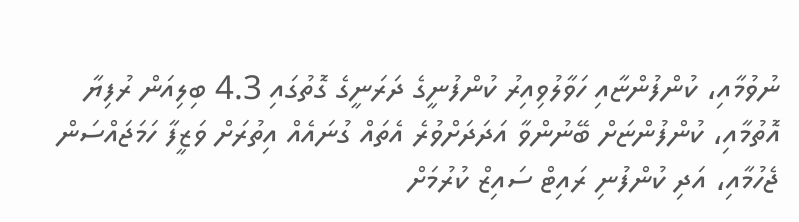ނުވުމާއި، ކުންފުންޏާއި ހަވާލުވިއިރު ކުންފުނީގެ ދަރަނީގެ ގޮތުގައި 4.3 ބިލިއަން ރުފިޔާ އޮތުމާއި، ކުންފުންޏަށް ބޭނުންވާ އަދަދަށްވުރެ އެތައް ގުނައެއް އިތުރަށް ވަޒީފާ ހަމަޖައްސަން ޖެހުމާއި، އަދި ކުންފުނި ރައިޓް ސައިޒް ކުރުމަށް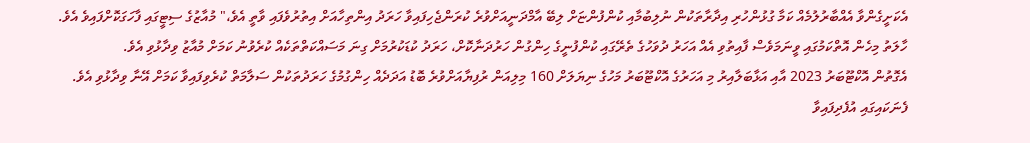އެކަށީގެންވާ އެއްބާރުލުމެއް ކަމާ ގުޅުންހުރި އިދާރާތަކުން ނުލިބުމާއި ކުންފުންޏަށް ލިބޭ އާމްދަނީއަށްވުރެ ކުރަންޖެހިފައިވާ ހަރަދު އިންތިހާއަށް އިތުރުވެފައި ވާތީ އެވެ،" މުއާޒުގެ ސިޓީގައި ފާހަގަކޮށްފައިވެ އެވެ.
ހާލަތު މިހެން އޮތްކަމުގައި ވީނަމަވެސް ފާއިތުވި އެއް އަހަރު ދުވަހުގެ ތެރޭގައި ކުންފުނީގެ ހިންގުން ހަރުދަނާކޮށް، ހަރަދު ކުޑަކުރުމަށް ގިނަ މަސައްކަތްތަކެއް ކުރެވުނު ކަމަށް މުއާޒު ވިދާޅުވި އެވެ.
އެގޮތުން އޮކްޓޫބަރު 2023 އާއި އަޅާބަލާއިރު މި އަހަރުގެ އޮކްޓޫބަރު މަހުގެ ނިޔަލަށް 160 މިލިއަން ރުފިޔާއަށްވުރެ ބޮޑު އަދަދެއް ހިންގުމުގެ ހަރަދުތަކުން ސަލާމަތް ކުރެވިފައިވާ ކަމަށް އޭނާ ވިދާޅުވި އެވެ.
ފެނަކައިގައި އުފެދިފައިވާ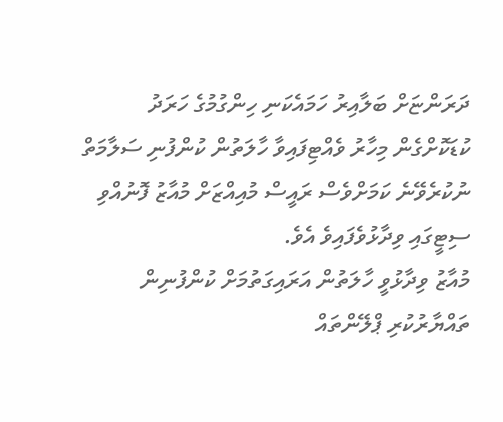ދަރަންޏަށް ބަލާއިރު ހަމައެކަނި ހިންގުމުގެ ހަރަދު ކުޑަކޮށްގެން މިހާރު ވެއްޓިފައިވާ ހާލަތުން ކުންފުނި ސަލާމަތް ނުކުރެވޭނެ ކަމަށްވެސް ރައީސް މުއިއްޒަށް މުއާޒު ފޮނުއްވި ސިޓީގައި ވިދާޅުވެފައިވެ އެވެ.
މުއާޒު ވިދާޅުވީ ހާލަތުން އަރައިގަތުމަށް ކުންފުނިން ތައްޔާރުކުރި ޕްލޭންތައް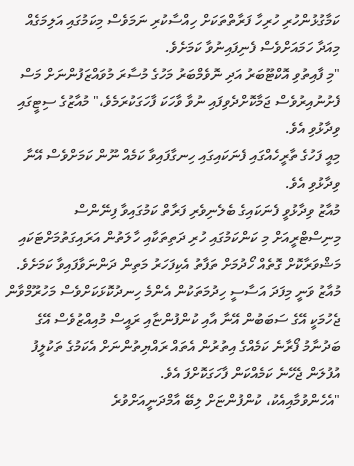ކަމާގުޅުންހުރި ހުރިހާ ފަރާތްތަކަށް ހިއްސާކުރި ނަމަވެސް މިކަމުގައި އަލިމަގެއް މިއަދާ ހަމައަށްވެސް ފެނިފައިނުވާ ކަމަށެވެ.
"މި ފާއިތުވި އޮކްޓޫބަރު އަދި ނޮވެމްބަރު މަހުގެ މުސާރަ މުވައްޒަފުންނަށް މަސް ފެށުނުއިރުވެސް ޖަމާކޮށްދެވިފައި ނުވާ ވާހަކަ ފާހަގަކުރަމެވެ،" މުއާޒުގެ ސިޓީގައި ވިދާޅުވި އެވެ.
މިއީ ފަހުގެ ތާރީހެއްގައި ފެނަކައިގައި ހިނގާފައިވާ ކަމެއް ނޫން ކަމަށްވެސް އޭނާ ވިދާޅުވި އެވެ.
މުއާޒު ވިދާޅުވީ ފެނަކައިގެ ބެލެނިވެރި ފަރާތް ކަމުގައިވާ ފިނޭންސް މިނިސްޓްރީއަށް މި ކަންކަމުގައި ހުރި ދަތިތަކާއި ހާލަތުން އަރައިގަތުމަށްޓަކައި މަޝްވަރާކޮށް ގޮތެއް ހޯދުމަށް ތަފާތު އެކިފަހަރު މަތިން ދަންނަވާފައިވާ ކަމަށެވެ.
މުއާޒު ވަނީ މިފަދަ އަސާސީ ހިދުމަތަކުން އެންމެ ހިނދުކޮޅަކަށްވެސް މަހުރޫމްވާން ޖެހުމަކީ އޭގެ ސަބަބުން އޭނާ އާއި ކުންފުންޏާއި ރައީސް މުއިއްޒުވެސް އޭގެ ބަދުނާމު ފޯރާނެ ކަމެއްގެ އިތުރުން އެތައް ރައްޔިތުންނަށް އެކަމުގެ ތަކުލީފު އުފުލަން ޖެހޭނެ ކަމެއްކަން ފާހަގަކޮށްފަ އެވެ.
"އެހެންވުމާއިއެކު، ކުންފުންޏަށް ލިބޭ އާމްދަނީއަށްވުރެ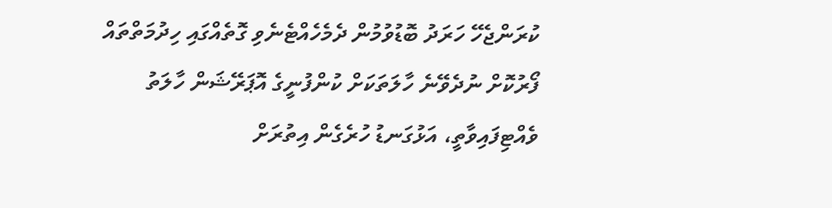ކުރަންޖެހޭ ހަރަދު ބޮޑުވުމުން ދެމެހެއްޓެނެވި ގޮތެއްގައި ހިދުމަތްތައް ފޯރުކޮށް ނުދެވޭނެ ހާލަތަކަށް ކުންފުނީގެ އޮޕަރޭޝަން ހާލަތު ވެއްޓިފައިވާތީ، އަޅުގަނޑު ހުރެގެން އިތުރަށް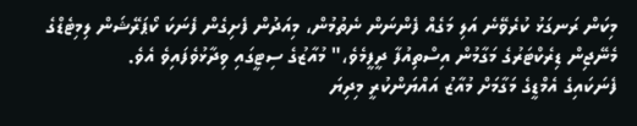މިކަން ރަނގަޅު ކުރެވޭނެ އަލި މަގެއް ފެންނަން ނެތުމުން، މިއަދުން ފެށިގެން ފެނަކަ ކޯޕަރޭޝަން ލިމިޓެޑްގެ މެނޭޖިން ޑިރެކްޓަރުގެ މަގާމުން އިސްތިއުފާ ދީފީމެވެ،" މުއާޒުގެ ސިޓީގައި ވިދާޅުވެފައިވެ އެވެ.
ފެނަކައިގެ އެމްޑީގެ މަގާމަށް މުއާޒު އައްޔަންކުރީ މިދިޔަ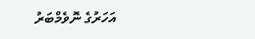އަހަރުގެ ނޮވެމްބަރު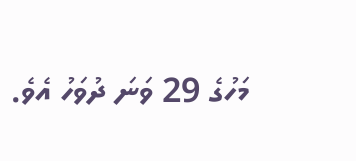މަހުގެ 29 ވަނަ ދުވަހު އެވެ.